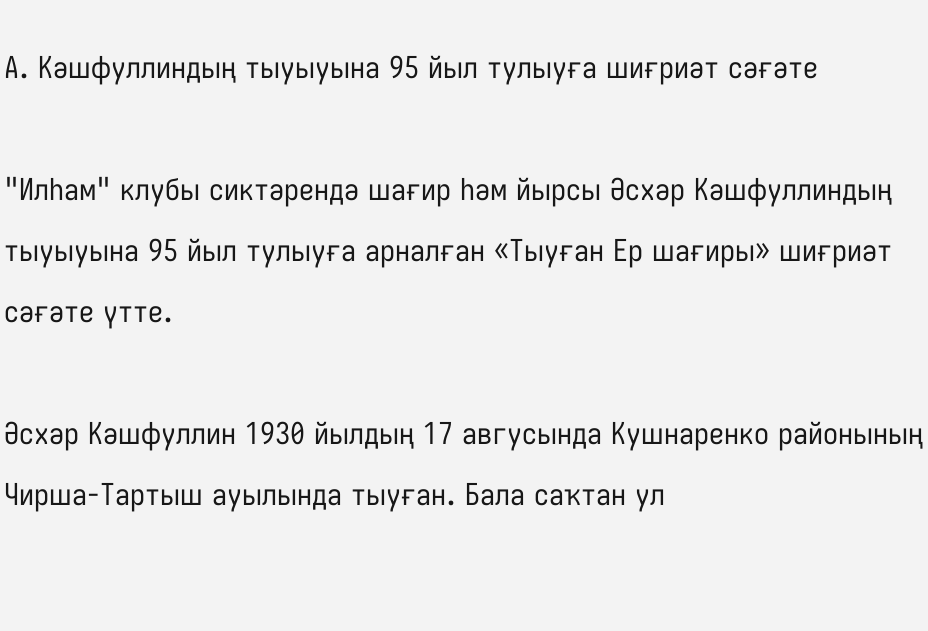А. Кәшфуллиндың тыуыуына 95 йыл тулыуға шиғриәт сәғәте

"Илһам" клубы сиктәрендә шағир һәм йырсы Әсхәр Кәшфуллиндың тыуыуына 95 йыл тулыуға арналған «Тыуған Ер шағиры» шиғриәт сәғәте үтте.

Әсхәр Кәшфуллин 1930 йылдың 17 авгусында Кушнаренко районының Чирша-Тартыш ауылында тыуған. Бала саҡтан ул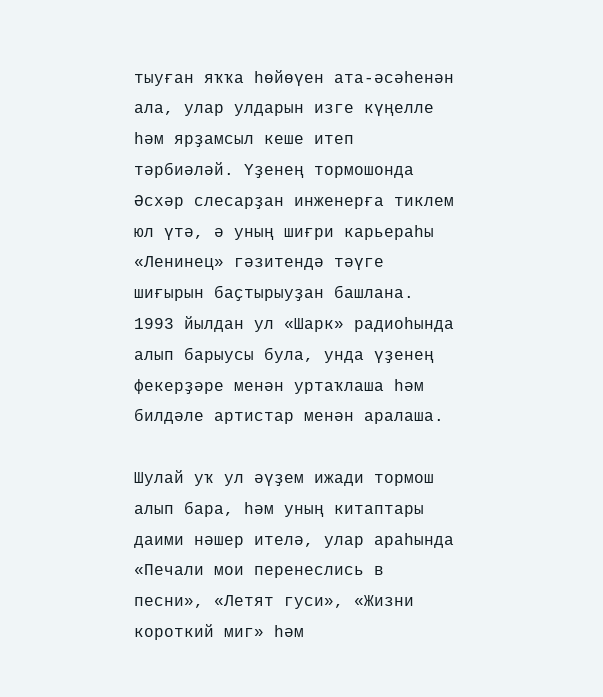тыуған яҡҡа һөйөүен ата-әсәһенән ала, улар улдарын изге күңелле һәм ярҙамсыл кеше итеп тәрбиәләй. Үҙенең тормошонда Әсхәр слесарҙан инженерға тиклем юл үтә, ә уның шиғри карьераһы «Ленинец» гәзитендә тәүге шиғырын баҫтырыуҙан башлана. 1993 йылдан ул «Шарк» радиоһында алып барыусы була, унда үҙенең фекерҙәре менән уртаҡлаша һәм билдәле артистар менән аралаша.

Шулай уҡ ул әүҙем ижади тормош алып бара, һәм уның китаптары даими нәшер ителә, улар араһында «Печали мои перенеслись в песни», «Летят гуси», «Жизни короткий миг» һәм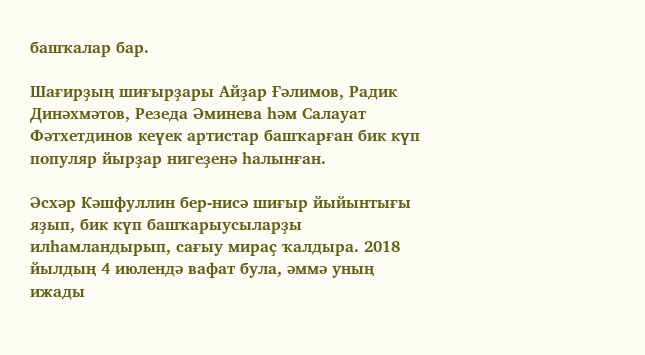башҡалар бар.

Шағирҙың шиғырҙары Айҙар Ғәлимов, Радик Динәхмәтов, Резеда Әминева һәм Салауат Фәтхетдинов кеүек артистар башҡарған бик күп популяр йырҙар нигеҙенә һалынған.

Әсхәр Кәшфуллин бер-нисә шиғыр йыйынтығы яҙып, бик күп башҡарыусыларҙы илһамландырып, сағыу мираҫ ҡалдыра. 2018 йылдың 4 июлендә вафат була, әммә уның ижады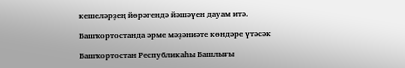кешеләрҙең йөрәгендә йәшәүен дауам итә.

Башҡортостанда әрме мәҙәниәте көндәре үтәсәк

Башҡортостан Республикаһы Башлығы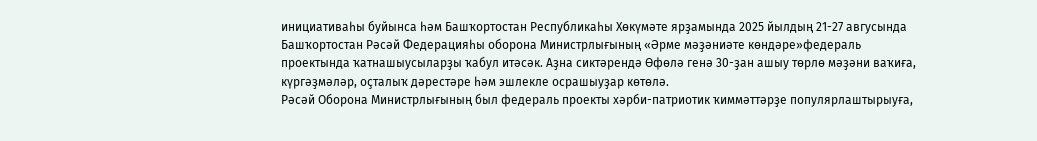инициативаһы буйынса һәм Башҡортостан Республикаһы Хөкүмәте ярҙамында 2025 йылдың 21-27 авгусында Башҡортостан Рәсәй Федерацияһы оборона Министрлығының «Әрме мәҙәниәте көндәре»федераль проектында ҡатнашыусыларҙы ҡабул итәсәк. Аҙна сиктәрендә Өфөлә генә 30-ҙан ашыу төрлө мәҙәни ваҡиға, күргәҙмәләр, оҫталыҡ дәрестәре һәм эшлекле осрашыуҙар көтөлә.
Рәсәй Оборона Министрлығының был федераль проекты хәрби-патриотик ҡиммәттәрҙе популярлаштырыуға,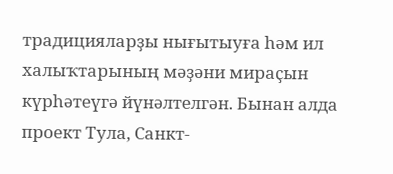традицияларҙы нығытыуға һәм ил халыҡтарының мәҙәни мираҫын күрһәтеүгә йүнәлтелгән. Бынан алда проект Тула, Санкт-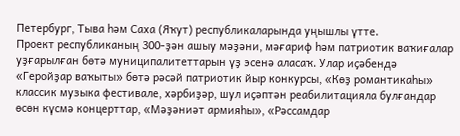Петербург, Тыва һәм Саха (Яҡут) республикаларында уңышлы үтте.
Проект республиканың 300-ҙән ашыу мәҙәни, мәғариф һәм патриотик ваҡиғалар уҙғарылған бөтә муниципалитеттарын үҙ эсенә аласаҡ. Улар иҫәбендә «Геройҙар ваҡыты» бөтә рәсәй патриотик йыр конкурсы, «Көҙ романтикаһы» классик музыка фестивале, хәрбиҙәр, шул иҫәптән реабилитацияла булғандар өсөн күсмә концерттар, «Мәҙәниәт армияһы», «Рәссамдар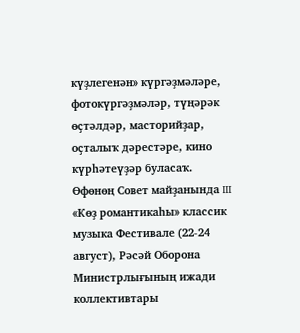күҙлегенән» күргәҙмәләре, фотокүргәҙмәләр, түңәрәк өҫтәлдәр, масторийҙар, оҫталыҡ дәрестәре, кино күрһәтеүҙәр буласаҡ.
Өфөнөң Совет майҙанында III «Көҙ романтикаһы» классик музыка Фестивале (22-24 август), Рәсәй Оборона Министрлығының ижади коллективтары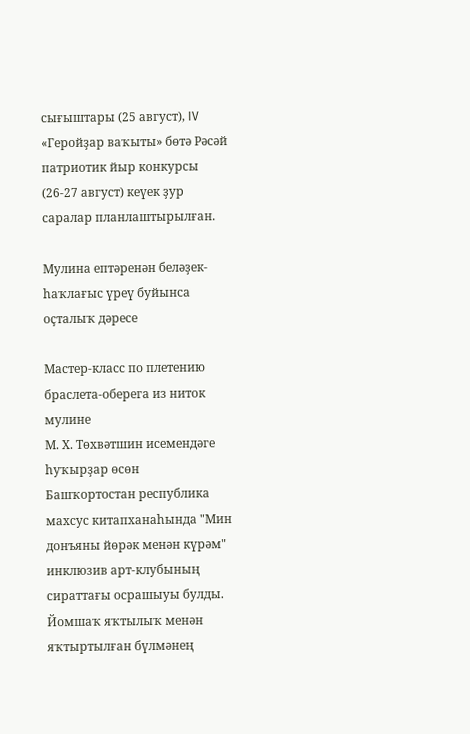сығыштары (25 август), IV «Геройҙар ваҡыты» бөтә Рәсәй патриотик йыр конкурсы (26-27 август) кеүек ҙур саралар планлаштырылған.

Мулина ептәренән беләҙек-һаҡлағыс үреү буйынса оҫталыҡ дәресе

Мастер-класс по плетению браслета-оберега из ниток мулине
М. Х. Төхвәтшин исемендәге һуҡырҙар өсөн Башҡортостан республика махсус китапханаһында "Мин донъяны йөрәк менән күрәм" инклюзив арт-клубының сираттағы осрашыуы булды.
Йомшаҡ яҡтылыҡ менән яҡтыртылған бүлмәнең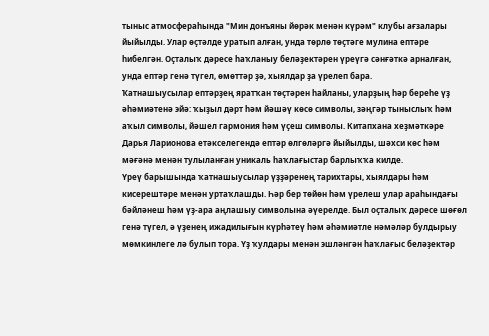тыныс атмосфераһында "Мин донъяны йөрәк менән күрәм" клубы ағзалары йыйылды. Улар өҫтәлде уратып алған, унда төрлө төҫтәге мулина ептәре һибелгән. Оҫталыҡ дәресе һаҡланыу беләҙектәрен үреүгә сәнғәткә арналған, унда ептәр генә түгел, өмөттәр ҙә, хыялдар ҙа үрелеп бара.
Ҡатнашыусылар ептәрҙең яратҡан төҫтәрен һайланы, уларҙың һәр береһе үҙ әһәмиәтенә эйә: ҡыҙыл дәрт һәм йәшәү көсө символы, зәңгәр тыныслыҡ һәм аҡыл символы, йәшел гармония һәм үҫеш символы. Китапхана хеҙмәткәре Дарья Ларионова етәкселегендә ептәр өлгөләргә йыйылды, шәхси көс һәм мәғәнә менән тулыланған уникаль һаҡлағыстар барлыҡҡа килде.
Үреү барышында ҡатнашыусылар үҙҙәренең тарихтары, хыялдары һәм кисерештәре менән уртаҡлашды. Һәр бер төйөн һәм үрелеш улар араһындағы бәйләнеш һәм үҙ-ара аңлашыу символына әүерелде. Был оҫталыҡ дәресе шөғөл генә түгел, ә үҙенең ижадилығын күрһәтеү һәм әһәмиәтле нәмәләр булдырыу мөмкинлеге лә булып тора. Үҙ ҡулдары менән эшләнгән һаҡлағыс беләҙектәр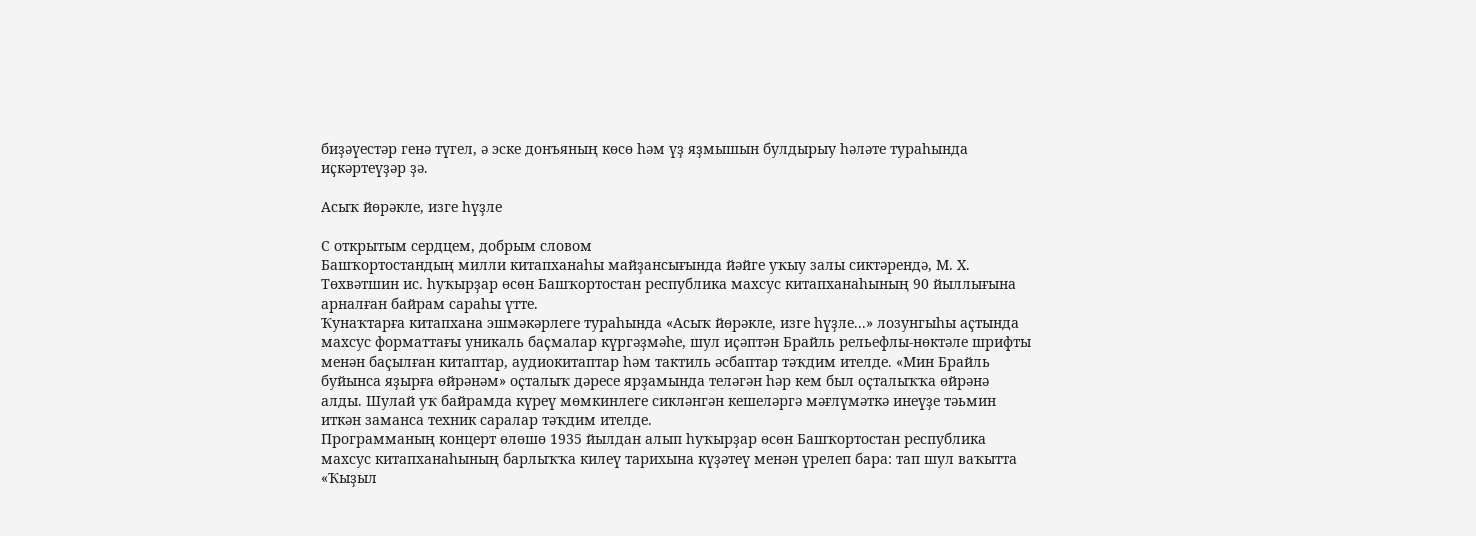биҙәүестәр генә түгел, ә эске донъяның көсө һәм үҙ яҙмышын булдырыу һәләте тураһында иҫкәртеүҙәр ҙә.

Асыҡ йөрәкле, изге һүҙле

С открытым сердцем, добрым словом
Башҡортостандың милли китапханаһы майҙансығында йәйге уҡыу залы сиктәрендә, М. Х. Төхвәтшин ис. һуҡырҙар өсөн Башҡортостан республика махсус китапханаһының 90 йыллығына арналған байрам сараһы үтте.
Ҡунаҡтарға китапхана эшмәкәрлеге тураһында «Асыҡ йөрәкле, изге һүҙле...» лозунгыһы аҫтында махсус форматтағы уникаль баҫмалар күргәҙмәһе, шул иҫәптән Брайль рельефлы-нөктәле шрифты менән баҫылған китаптар, аудиокитаптар һәм тактиль әсбаптар тәҡдим ителде. «Мин Брайль буйынса яҙырға өйрәнәм» оҫталыҡ дәресе ярҙамында теләгән һәр кем был оҫталыҡҡа өйрәнә алды. Шулай уҡ байрамда күреү мөмкинлеге сикләнгән кешеләргә мәғлүмәткә инеүҙе тәьмин иткән заманса техник саралар тәҡдим ителде.
Программаның концерт өлөшө 1935 йылдан алып һуҡырҙар өсөн Башҡортостан республика махсус китапханаһының барлыҡҡа килеү тарихына күҙәтеү менән үрелеп бара: тап шул ваҡытта «Ҡыҙыл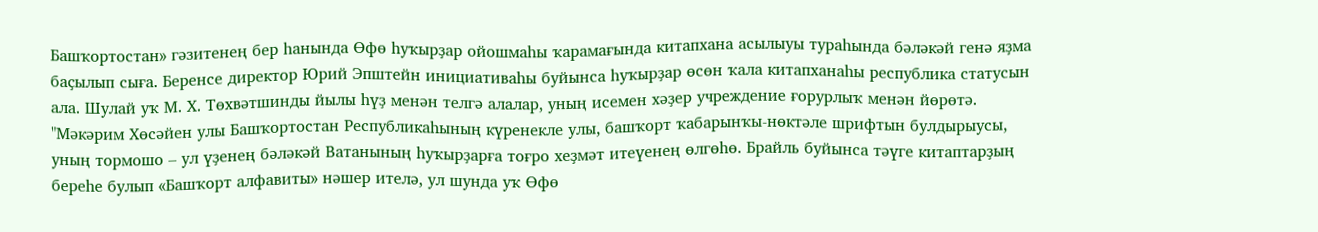Башҡортостан» гәзитенең бер һанында Өфө һуҡырҙар ойошмаһы ҡарамағында китапхана асылыуы тураһында бәләкәй генә яҙма баҫылып сыға. Беренсе директор Юрий Эпштейн инициативаһы буйынса һуҡырҙар өсөн ҡала китапханаһы республика статусын ала. Шулай уҡ М. Х. Төхвәтшинды йылы һүҙ менән телгә алалар, уның исемен хәҙер учреждение ғорурлыҡ менән йөрөтә.
"Мәкәрим Хөсәйен улы Башҡортостан Республикаһының күренекле улы, башҡорт ҡабарынҡы-нөктәле шрифтын булдырыусы, уның тормошо – ул үҙенең бәләкәй Ватанының һуҡырҙарға тоғро хеҙмәт итеүенең өлгөһө. Брайль буйынса тәүге китаптарҙың береһе булып «Башҡорт алфавиты» нәшер ителә, ул шунда уҡ Өфө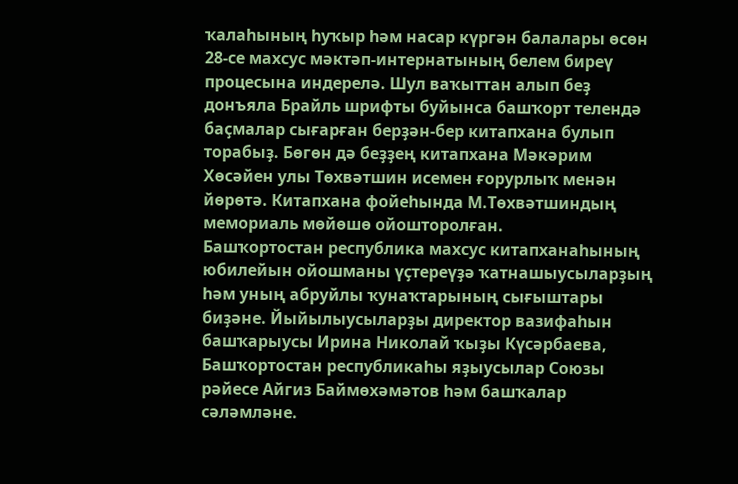ҡалаһының һуҡыр һәм насар күргән балалары өсөн 28-се махсус мәктәп-интернатының белем биреү процесына индерелә. Шул ваҡыттан алып беҙ донъяла Брайль шрифты буйынса башҡорт телендә баҫмалар сығарған берҙән-бер китапхана булып торабыҙ. Бөгөн дә беҙҙең китапхана Мәкәрим Хөсәйен улы Төхвәтшин исемен ғорурлыҡ менән йөрөтә. Китапхана фойеһында М.Төхвәтшиндың мемориаль мөйөшө ойошторолған.
Башҡортостан республика махсус китапханаһының юбилейын ойошманы үҫтереүҙә ҡатнашыусыларҙың һәм уның абруйлы ҡунаҡтарының сығыштары биҙәне. Йыйылыусыларҙы директор вазифаһын башҡарыусы Ирина Николай ҡыҙы Күсәрбаева, Башҡортостан республикаһы яҙыусылар Союзы рәйесе Айгиз Баймөхәмәтов һәм башҡалар сәләмләне.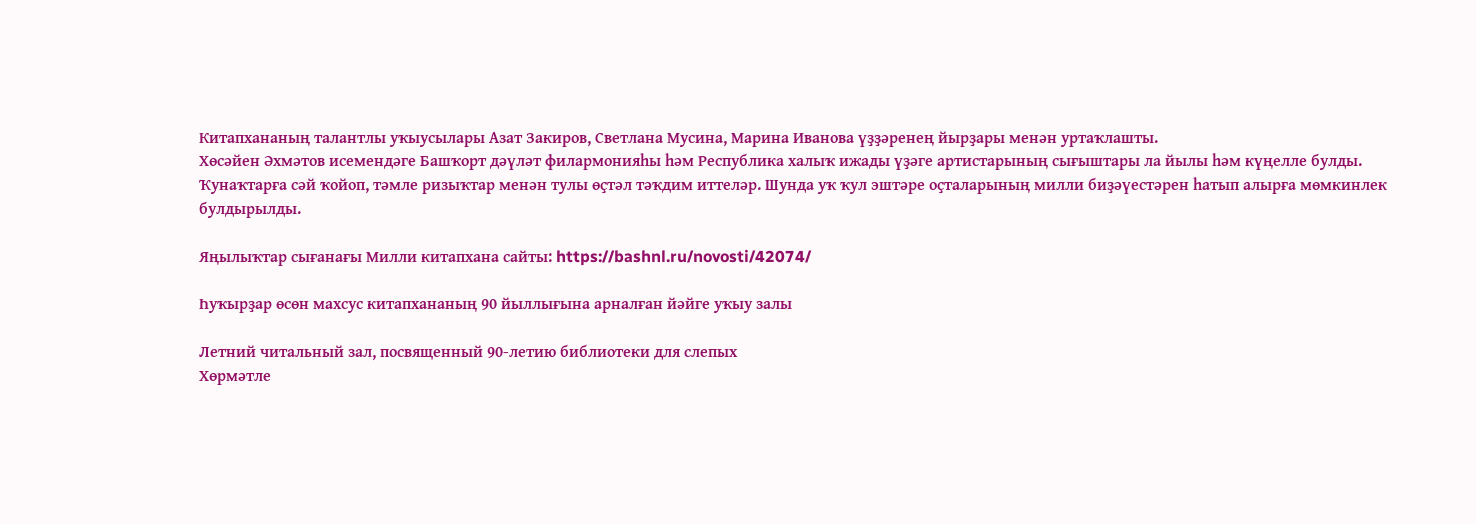Китапхананың талантлы уҡыусылары Азат Закиров, Светлана Мусина, Марина Иванова үҙҙәренең йырҙары менән уртаҡлашты.
Хөсәйен Әхмәтов исемендәге Башҡорт дәүләт филармонияһы һәм Республика халыҡ ижады үҙәге артистарының сығыштары ла йылы һәм күңелле булды.
Ҡунаҡтарға сәй ҡойоп, тәмле ризыҡтар менән тулы өҫтәл тәҡдим иттеләр. Шунда уҡ ҡул эштәре оҫталарының милли биҙәүестәрен һатып алырға мөмкинлек булдырылды.

Яңылыҡтар сығанағы Милли китапхана сайты: https://bashnl.ru/novosti/42074/

Һуҡырҙар өсөн махсус китапхананың 90 йыллығына арналған йәйге уҡыу залы

Летний читальный зал, посвященный 90-летию библиотеки для слепых
Хөрмәтле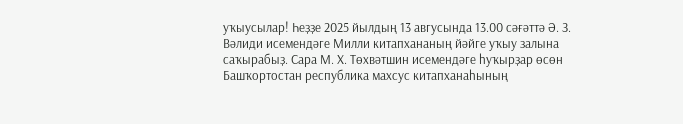уҡыусылар! Һеҙҙе 2025 йылдың 13 авгусында 13.00 сәғәттә Ә. З. Вәлиди исемендәге Милли китапхананың йәйге уҡыу залына саҡырабыҙ. Сара М. Х. Төхвәтшин исемендәге һуҡырҙар өсөн Башҡортостан республика махсус китапханаһының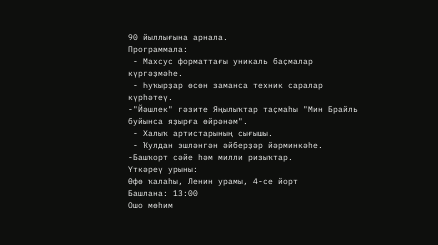90 йыллығына арнала.
Программала:
 - Махсус форматтағы уникаль баҫмалар күргәҙмәһе.
 - Һуҡырҙар өсөн заманса техник саралар күрһәтеү.
-"Йәшлек" гәзите Яңылыҡтар таҫмаһы "Мин Брайль буйынса яҙырға өйрәнәм".
 - Халыҡ артистарының сығышы.
 - Ҡулдан эшләнгән әйберҙәр йәрминкәһе.
-Башҡорт сәйе һәм милли ризыҡтар.
Үткәреү урыны:
Өфө ҡалаһы, Ленин урамы, 4-се йорт
Башлана: 13:00
Ошо мөһим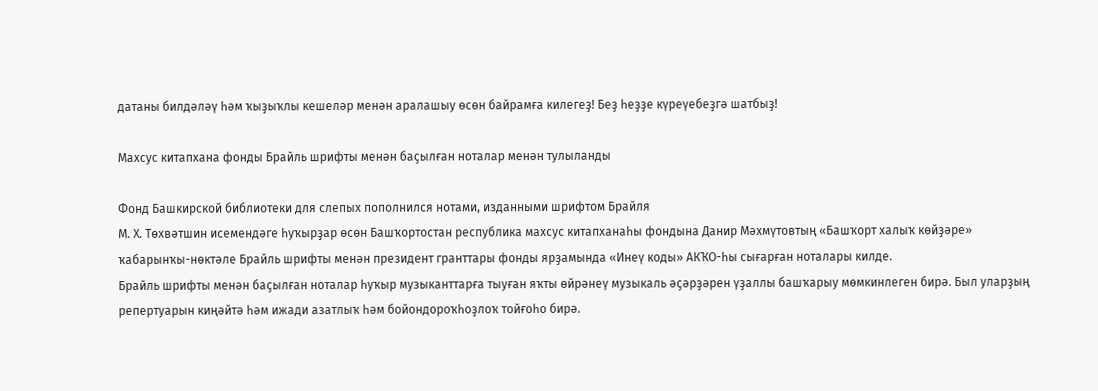датаны билдәләү һәм ҡыҙыҡлы кешеләр менән аралашыу өсөн байрамға килегеҙ! Беҙ һеҙҙе күреүебеҙгә шатбыҙ!

Махсус китапхана фонды Брайль шрифты менән баҫылған ноталар менән тулыланды

Фонд Башкирской библиотеки для слепых пополнился нотами, изданными шрифтом Брайля
М. Х. Төхвәтшин исемендәге һуҡырҙар өсөн Башҡортостан республика махсус китапханаһы фондына Данир Мәхмүтовтың «Башҡорт халыҡ көйҙәре» ҡабарынҡы-нөктәле Брайль шрифты менән президент гранттары фонды ярҙамында «Инеү коды» АКҠО-һы сығарған ноталары килде.
Брайль шрифты менән баҫылған ноталар һуҡыр музыканттарға тыуған яҡты өйрәнеү музыкаль әҫәрҙәрен үҙаллы башҡарыу мөмкинлеген бирә. Был уларҙың репертуарын киңәйтә һәм ижади азатлыҡ һәм бойондороҡһоҙлоҡ тойғоһо бирә.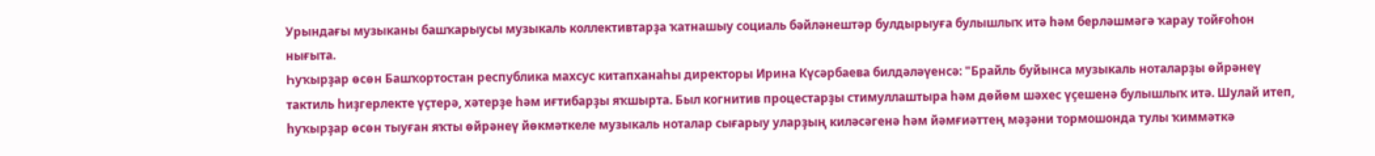Урындағы музыканы башҡарыусы музыкаль коллективтарҙа ҡатнашыу социаль бәйләнештәр булдырыуға булышлыҡ итә һәм берләшмәгә ҡарау тойғоһон нығыта.
Һуҡырҙар өсөн Башҡортостан республика махсус китапханаһы директоры Ирина Күсәрбаева билдәләүенсә: "Брайль буйынса музыкаль ноталарҙы өйрәнеү тактиль һиҙгерлекте үҫтерә, хәтерҙе һәм иғтибарҙы яҡшырта. Был когнитив процестарҙы стимуллаштыра һәм дөйөм шәхес үҫешенә булышлыҡ итә. Шулай итеп, һуҡырҙар өсөн тыуған яҡты өйрәнеү йөкмәткеле музыкаль ноталар сығарыу уларҙың киләсәгенә һәм йәмғиәттең мәҙәни тормошонда тулы ҡиммәткә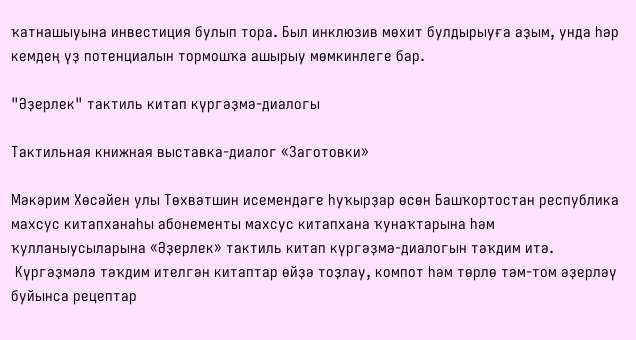ҡатнашыуына инвестиция булып тора. Был инклюзив мөхит булдырыуға аҙым, унда һәр кемдең үҙ потенциалын тормошҡа ашырыу мөмкинлеге бар.

"Әҙерлек" тактиль китап күргәҙмә-диалогы

Тактильная книжная выставка-диалог «Заготовки»

Мәкәрим Хөсәйен улы Төхвәтшин исемендәге һуҡырҙар өсөн Башҡортостан республика махсус китапханаһы абонементы махсус китапхана ҡунаҡтарына һәм ҡулланыусыларына «Әҙерлек» тактиль китап күргәҙмә-диалогын тәҡдим итә.
 Күргәҙмәлә тәҡдим ителгән китаптар өйҙә тоҙлау, компот һәм төрлө тәм-том әҙерләү буйынса рецептар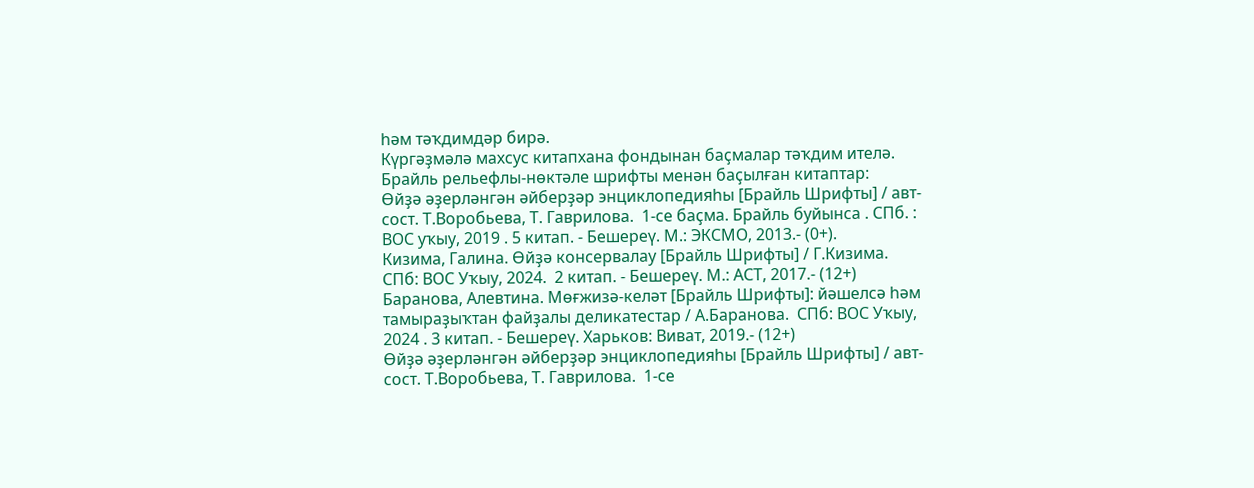һәм тәҡдимдәр бирә.
Күргәҙмәлә махсус китапхана фондынан баҫмалар тәҡдим ителә.
Брайль рельефлы-нөктәле шрифты менән баҫылған китаптар:
Өйҙә әҙерләнгән әйберҙәр энциклопедияһы [Брайль Шрифты] / авт-сост. Т.Воробьева, Т. Гаврилова.  1-се баҫма. Брайль буйынса . СПб. : ВОС уҡыу, 2019 . 5 китап. - Бешереү. М.: ЭКСМО, 2013.- (0+).
Кизима, Галина. Өйҙә консервалау [Брайль Шрифты] / Г.Кизима.  СПб: ВОС Уҡыу, 2024.  2 китап. - Бешереү. М.: АСТ, 2017.- (12+)
Баранова, Алевтина. Мөғжизә-келәт [Брайль Шрифты]: йәшелсә һәм тамыраҙыҡтан файҙалы деликатестар / А.Баранова.  СПб: ВОС Уҡыу, 2024 . 3 китап. - Бешереү. Харьков: Виват, 2019.- (12+)
Өйҙә әҙерләнгән әйберҙәр энциклопедияһы [Брайль Шрифты] / авт-сост. Т.Воробьева, Т. Гаврилова.  1-се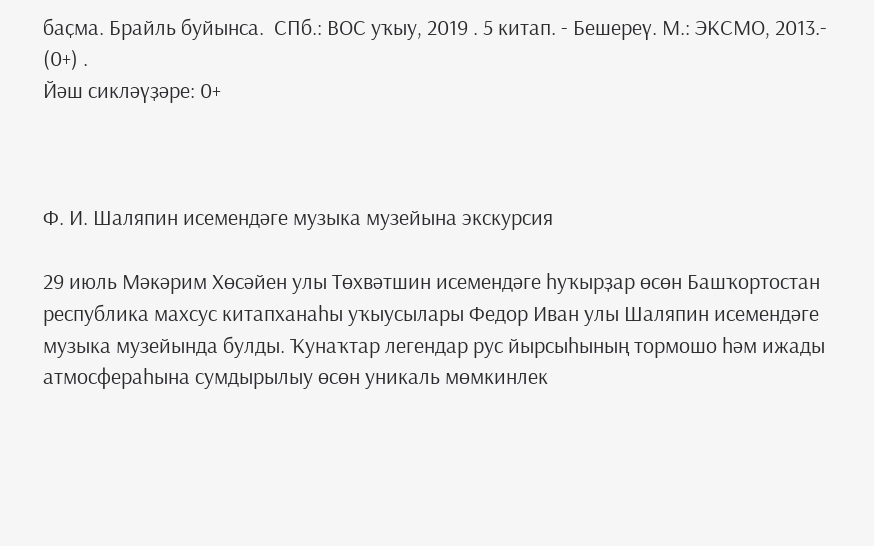баҫма. Брайль буйынса.  СПб.: ВОС уҡыу, 2019 . 5 китап. - Бешереү. М.: ЭКСМО, 2013.- (0+) .
Йәш сикләүҙәре: 0+



Ф. И. Шаляпин исемендәге музыка музейына экскурсия

29 июль Мәкәрим Хөсәйен улы Төхвәтшин исемендәге һуҡырҙар өсөн Башҡортостан республика махсус китапханаһы уҡыусылары Федор Иван улы Шаляпин исемендәге музыка музейында булды. Ҡунаҡтар легендар рус йырсыһының тормошо һәм ижады атмосфераһына сумдырылыу өсөн уникаль мөмкинлек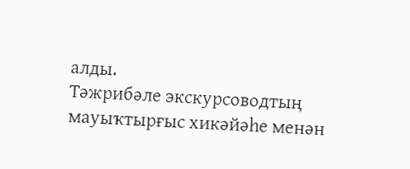алды.
Тәжрибәле экскурсоводтың мауыҡтырғыс хикәйәһе менән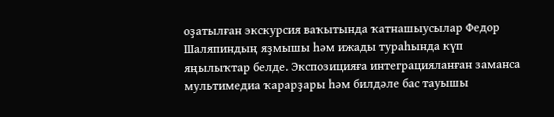оҙатылған экскурсия ваҡытында ҡатнашыусылар Федор Шаляпиндың яҙмышы һәм ижады тураһында күп яңылыҡтар белде. Экспозицияға интеграцияланған заманса мультимедиа ҡарарҙары һәм билдәле бас тауышы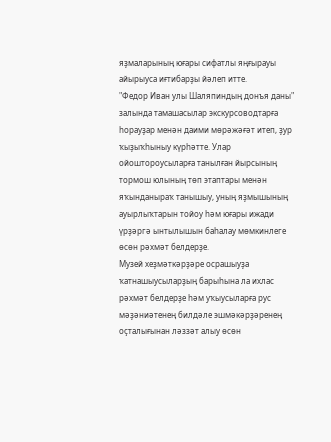яҙмаларының юғары сифатлы яңғырауы айырыуса иғтибарҙы йәлеп итте.
"Федор Иван улы Шаляпиндың донъя даны" залында тамашасылар экскурсоводтарға һорауҙар менән даими мөрәжәғәт итеп, ҙур ҡыҙыҡһыныу күрһәтте. Улар ойоштороусыларға танылған йырсының тормош юлының төп этаптары менән яҡынданыраҡ танышыу, уның яҙмышының ауырлыҡтарын тойоу һәм юғары ижади үрҙәргә ынтылышын баһалау мөмкинлеге өсөн рәхмәт белдерҙе.
Музей хеҙмәткәрҙәре осрашыуҙа ҡатнашыусыларҙың барыһына ла ихлас рәхмәт белдерҙе һәм уҡыусыларға рус мәҙәниәтенең билдәле эшмәкәрҙәренең оҫталығынан ләззәт алыу өсөн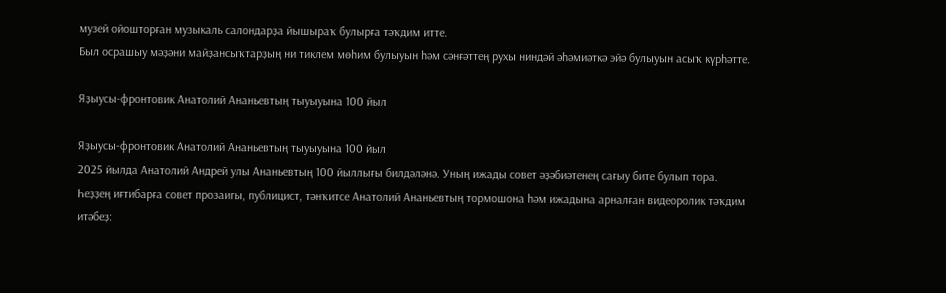музей ойошторған музыкаль салондарҙа йышыраҡ булырға тәҡдим итте.
Был осрашыу мәҙәни майҙансыҡтарҙың ни тиклем мөһим булыуын һәм сәнғәттең рухы ниндәй әһәмиәткә эйә булыуын асыҡ күрһәтте.

Яҙыусы-фронтовик Анатолий Ананьевтың тыуыуына 100 йыл

Яҙыусы-фронтовик Анатолий Ананьевтың тыуыуына 100 йыл
2025 йылда Анатолий Андрей улы Ананьевтың 100 йыллығы билдәләнә. Уның ижады совет әҙәбиәтенең сағыу бите булып тора.
Һеҙҙең иғтибарға совет прозаигы, публицист, тәнҡитсе Анатолий Ананьевтың тормошона һәм ижадына арналған видеоролик тәҡдим итәбеҙ: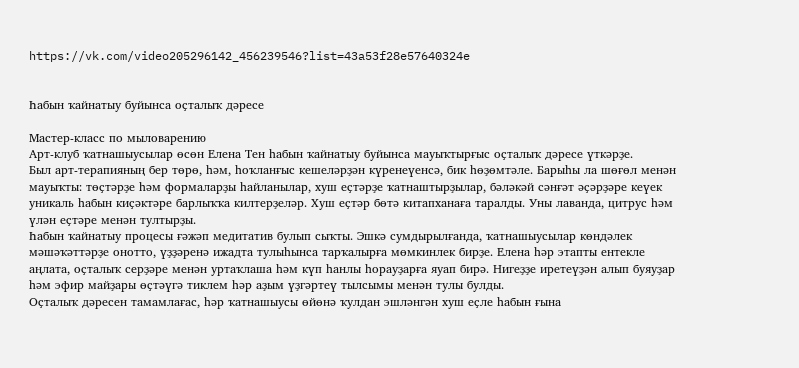https://vk.com/video205296142_456239546?list=43a53f28e57640324e


Һабын ҡайнатыу буйынса оҫталыҡ дәресе

Мастер-класс по мыловарению
Арт-клуб ҡатнашыусылар өсөн Елена Тен һабын ҡайнатыу буйынса мауыҡтырғыс оҫталыҡ дәресе үткәрҙе.
Был арт-терапияның бер төрө, һәм, һоҡланғыс кешеләрҙән күренеүенсә, бик һөҙөмтәле. Барыһы ла шөғөл менән мауыҡты: төҫтәрҙе һәм формаларҙы һайланылар, хуш еҫтәрҙе ҡатнаштырҙылар, бәләкәй сәнғәт әҫәрҙәре кеүек уникаль һабын киҫәктәре барлыҡҡа килтерҙеләр. Хуш еҫтәр бөтә китапханаға таралды. Уны лаванда, цитрус һәм үлән еҫтәре менән тултырҙы.
Һабын ҡайнатыу процесы ғәжәп медитатив булып сыҡты. Эшкә сумдырылғанда, ҡатнашыусылар көндәлек мәшәҡәттәрҙе онотто, үҙҙәренә ижадта тулыһынса тарҡалырға мөмкинлек бирҙе. Елена һәр этапты ентекле аңлата, оҫталыҡ серҙәре менән уртаҡлаша һәм күп һанлы һорауҙарға яуап бирә. Нигеҙҙе иретеүҙән алып буяуҙар һәм эфир майҙары өҫтәүгә тиклем һәр аҙым үҙгәртеү тылсымы менән тулы булды.
Оҫталыҡ дәресен тамамлағас, һәр ҡатнашыусы өйөнә ҡулдан эшләнгән хуш еҫле һабын ғына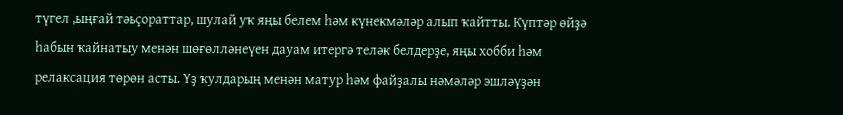түгел ,ыңғай тәьҫораттар, шулай уҡ яңы белем һәм күнекмәләр алып ҡайтты. Күптәр өйҙә һабын ҡайнатыу менән шөғөлләнеүен дауам итергә теләк белдерҙе, яңы хобби һәм релаксация төрөн асты. Үҙ ҡулдарың менән матур һәм файҙалы нәмәләр эшләүҙән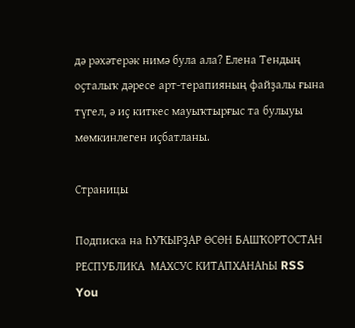дә рәхәтерәк нимә була ала? Елена Тендың оҫталыҡ дәресе арт-терапияның файҙалы ғына түгел, ә иҫ киткес мауыҡтырғыс та булыуы мөмкинлеген иҫбатланы.

Страницы

Подписка на ҺУҠЫРҘАР ӨСӨН БАШҠОРТОСТАН РЕСПУБЛИКА  МАХСУС КИТАПХАНАҺЫ RSS
You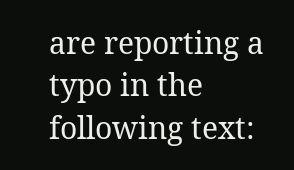are reporting a typo in the following text: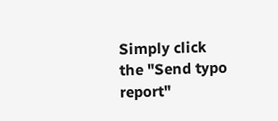Simply click the "Send typo report"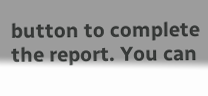button to complete the report. You can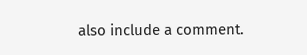also include a comment.